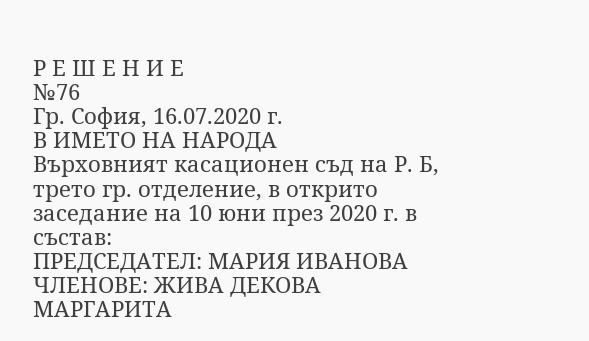Р Е Ш Е Н И Е
№76
Гр. София, 16.07.2020 г.
В ИМЕТО НА НАРОДА
Върховният касационен съд на Р. Б, трето гр. отделение, в открито заседание на 10 юни през 2020 г. в състав:
ПРЕДСЕДАТЕЛ: МАРИЯ ИВАНОВА
ЧЛЕНОВЕ: ЖИВА ДЕКОВА
МАРГАРИТА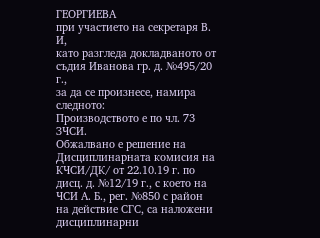ГЕОРГИЕВА
при участието на секретаря В. И,
като разгледа докладваното от съдия Иванова гр. д. №495/20 г.,
за да се произнесе, намира следното:
Производството е по чл. 73 ЗЧСИ.
Обжалвано е решение на Дисциплинарната комисия на КЧСИ/ДК/ от 22.10.19 г. по дисц. д. №12/19 г., с което на ЧСИ А. Б., рег. №850 с район на действие СГС, са наложени дисциплинарни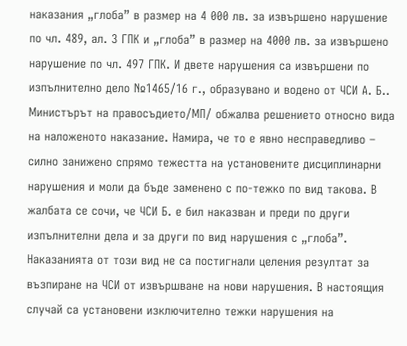наказания „глоба” в размер на 4 000 лв. за извършено нарушение по чл. 489, ал. 3 ГПК и „глоба” в размер на 4000 лв. за извършено нарушение по чл. 497 ГПК. И двете нарушения са извършени по изпълнително дело №1465/16 г., образувано и водено от ЧСИ А. Б..
Министърът на правосъдието/МП/ обжалва решението относно вида на наложеното наказание. Намира, че то е явно несправедливо – силно занижено спрямо тежестта на установените дисциплинарни нарушения и моли да бъде заменено с по-тежко по вид такова. В жалбата се сочи, че ЧСИ Б. е бил наказван и преди по други изпълнителни дела и за други по вид нарушения с „глоба”. Наказанията от този вид не са постигнали целения резултат за възпиране на ЧСИ от извършване на нови нарушения. В настоящия случай са установени изключително тежки нарушения на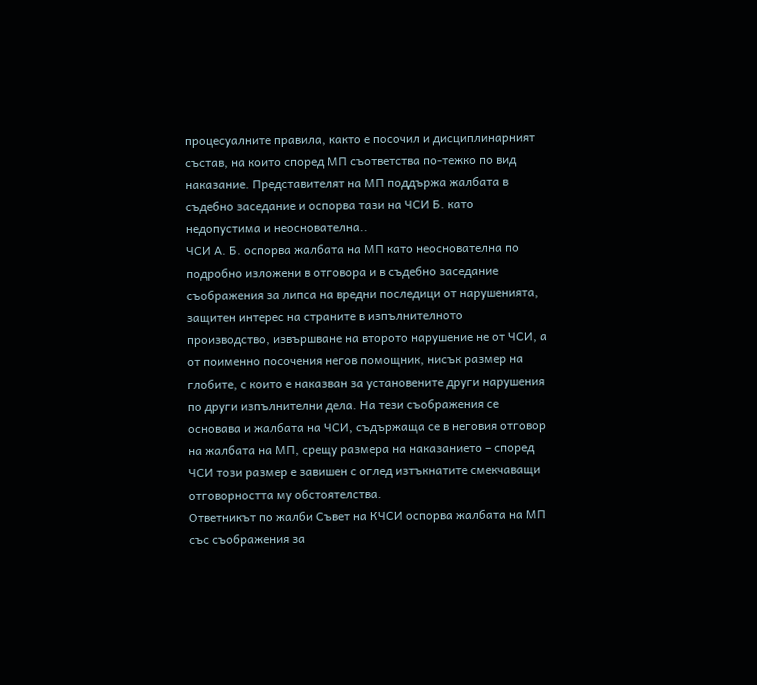процесуалните правила, както е посочил и дисциплинарният състав, на които според МП съответства по-тежко по вид наказание. Представителят на МП поддържа жалбата в съдебно заседание и оспорва тази на ЧСИ Б. като недопустима и неоснователна..
ЧСИ А. Б. оспорва жалбата на МП като неоснователна по подробно изложени в отговора и в съдебно заседание съображения за липса на вредни последици от нарушенията, защитен интерес на страните в изпълнителното производство, извършване на второто нарушение не от ЧСИ, а от поименно посочения негов помощник, нисък размер на глобите, с които е наказван за установените други нарушения по други изпълнителни дела. На тези съображения се основава и жалбата на ЧСИ, съдържаща се в неговия отговор на жалбата на МП, срещу размера на наказанието – според ЧСИ този размер е завишен с оглед изтъкнатите смекчаващи отговорността му обстоятелства.
Ответникът по жалби Съвет на КЧСИ оспорва жалбата на МП със съображения за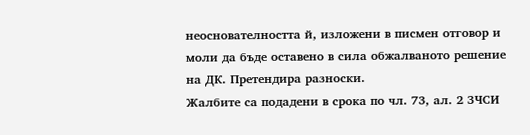неоснователността й, изложени в писмен отговор и моли да бъде оставено в сила обжалваното решение на ДК. Претендира разноски.
Жалбите са подадени в срока по чл. 73, ал. 2 ЗЧСИ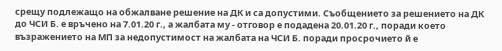срещу подлежащо на обжалване решение на ДК и са допустими. Съобщението за решението на ДК до ЧСИ Б. е връчено на 7.01.20 г., а жалбата му - отговор е подадена 20.01.20 г., поради което възражението на МП за недопустимост на жалбата на ЧСИ Б. поради просрочието й е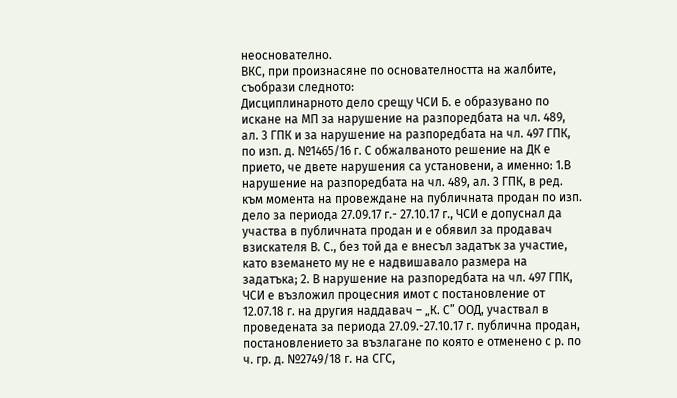неоснователно.
ВКС, при произнасяне по основателността на жалбите, съобрази следното:
Дисциплинарното дело срещу ЧСИ Б. е образувано по искане на МП за нарушение на разпоредбата на чл. 489, ал. 3 ГПК и за нарушение на разпоредбата на чл. 497 ГПК, по изп. д. №1465/16 г. С обжалваното решение на ДК е прието, че двете нарушения са установени, а именно: 1.В нарушение на разпоредбата на чл. 489, ал. 3 ГПК, в ред. към момента на провеждане на публичната продан по изп. дело за периода 27.09.17 г.- 27.10.17 г., ЧСИ е допуснал да участва в публичната продан и е обявил за продавач взискателя В. С., без той да е внесъл задатък за участие, като вземането му не е надвишавало размера на задатъка; 2. В нарушение на разпоредбата на чл. 497 ГПК, ЧСИ е възложил процесния имот с постановление от 12.07.18 г. на другия наддавач – „К. С” ООД, участвал в проведената за периода 27.09.-27.10.17 г. публична продан, постановлението за възлагане по която е отменено с р. по ч. гр. д. №2749/18 г. на СГС,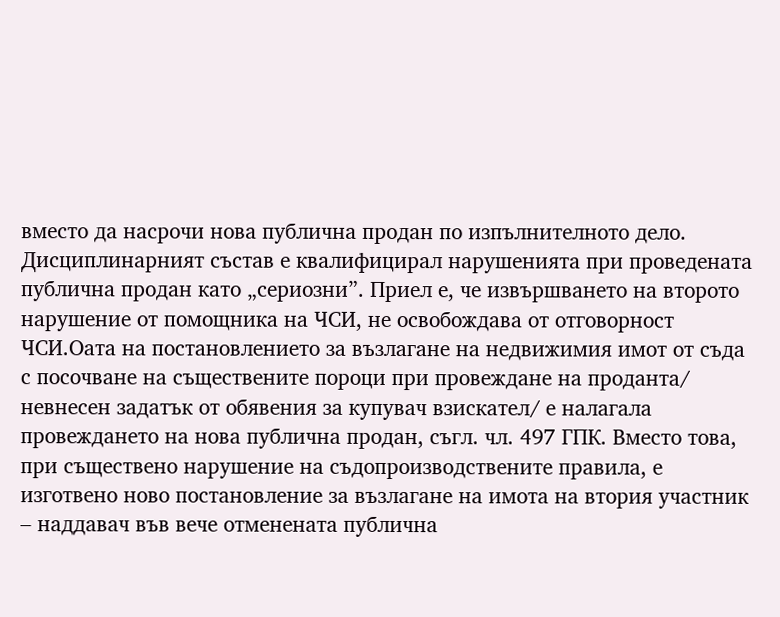вместо да насрочи нова публична продан по изпълнителното дело.
Дисциплинарният състав е квалифицирал нарушенията при проведената публична продан като „сериозни”. Приел е, че извършването на второто нарушение от помощника на ЧСИ, не освобождава от отговорност ЧСИ.Оата на постановлението за възлагане на недвижимия имот от съда с посочване на съществените пороци при провеждане на проданта/ невнесен задатък от обявения за купувач взискател/ е налагала провеждането на нова публична продан, съгл. чл. 497 ГПК. Вместо това, при съществено нарушение на съдопроизводствените правила, е изготвено ново постановление за възлагане на имота на втория участник – наддавач във вече отменената публична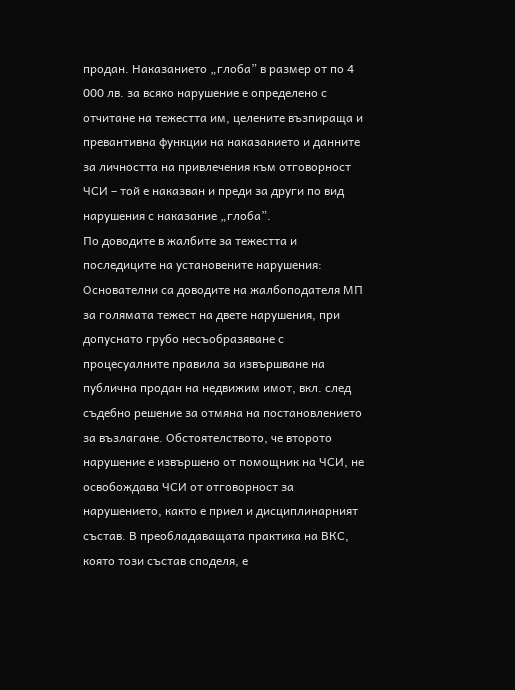продан. Наказанието „глоба” в размер от по 4 000 лв. за всяко нарушение е определено с отчитане на тежестта им, целените възпираща и превантивна функции на наказанието и данните за личността на привлечения към отговорност ЧСИ – той е наказван и преди за други по вид нарушения с наказание „глоба”.
По доводите в жалбите за тежестта и последиците на установените нарушения: Основателни са доводите на жалбоподателя МП за голямата тежест на двете нарушения, при допуснато грубо несъобразяване с процесуалните правила за извършване на публична продан на недвижим имот, вкл. след съдебно решение за отмяна на постановлението за възлагане. Обстоятелството, че второто нарушение е извършено от помощник на ЧСИ, не освобождава ЧСИ от отговорност за нарушението, както е приел и дисциплинарният състав. В преобладаващата практика на ВКС, която този състав споделя, е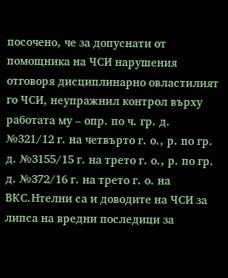посочено, че за допуснати от помощника на ЧСИ нарушения отговоря дисциплинарно овластилият го ЧСИ, неупражнил контрол върху работата му – опр. по ч. гр. д. №321/12 г. на четвърто г. о., р. по гр. д. №3155/15 г. на трето г. о., р. по гр. д. №372/16 г. на трето г. о. на ВКС.Нтелни са и доводите на ЧСИ за липса на вредни последици за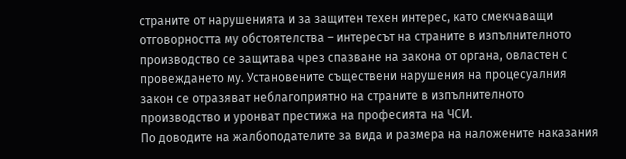страните от нарушенията и за защитен техен интерес, като смекчаващи отговорността му обстоятелства – интересът на страните в изпълнителното производство се защитава чрез спазване на закона от органа, овластен с провеждането му. Установените съществени нарушения на процесуалния закон се отразяват неблагоприятно на страните в изпълнителното производство и уронват престижа на професията на ЧСИ.
По доводите на жалбоподателите за вида и размера на наложените наказания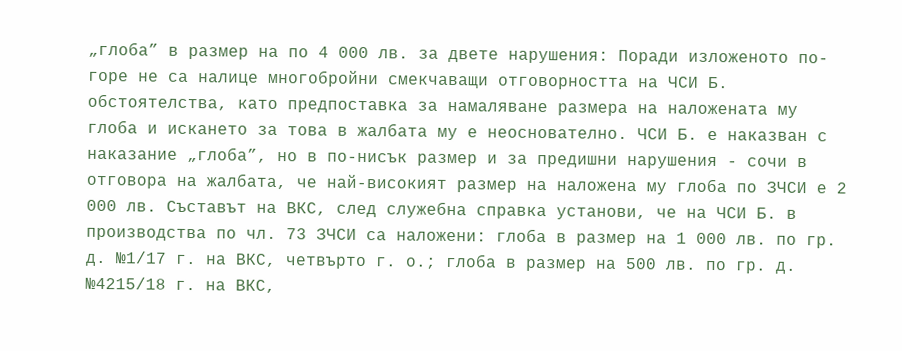„глоба” в размер на по 4 000 лв. за двете нарушения: Поради изложеното по-горе не са налице многобройни смекчаващи отговорността на ЧСИ Б. обстоятелства, като предпоставка за намаляване размера на наложената му глоба и искането за това в жалбата му е неоснователно. ЧСИ Б. е наказван с наказание „глоба”, но в по-нисък размер и за предишни нарушения - сочи в отговора на жалбата, че най-високият размер на наложена му глоба по ЗЧСИ е 2 000 лв. Съставът на ВКС, след служебна справка установи, че на ЧСИ Б. в производства по чл. 73 ЗЧСИ са наложени: глоба в размер на 1 000 лв. по гр. д. №1/17 г. на ВКС, четвърто г. о.; глоба в размер на 500 лв. по гр. д. №4215/18 г. на ВКС,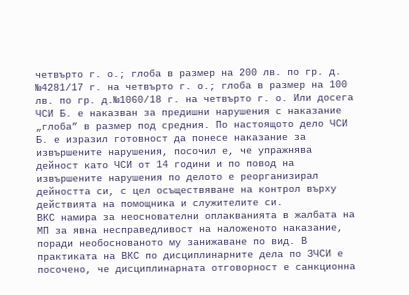четвърто г. о.; глоба в размер на 200 лв. по гр. д. №4281/17 г. на четвърто г. о.; глоба в размер на 100 лв. по гр. д.№1060/18 г. на четвърто г. о. Или досега ЧСИ Б. е наказван за предишни нарушения с наказание „глоба” в размер под средния. По настоящото дело ЧСИ Б. е изразил готовност да понесе наказание за извършените нарушения, посочил е, че упражнява дейност като ЧСИ от 14 години и по повод на извършените нарушения по делото е реорганизирал дейността си, с цел осъществяване на контрол върху действията на помощника и служителите си.
ВКС намира за неоснователни оплакванията в жалбата на МП за явна несправедливост на наложеното наказание, поради необоснованото му занижаване по вид. В практиката на ВКС по дисциплинарните дела по ЗЧСИ е посочено, че дисциплинарната отговорност е санкционна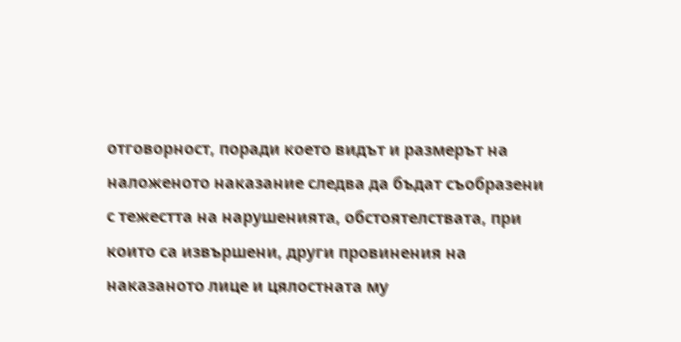отговорност, поради което видът и размерът на наложеното наказание следва да бъдат съобразени с тежестта на нарушенията, обстоятелствата, при които са извършени, други провинения на наказаното лице и цялостната му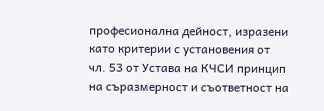професионална дейност, изразени като критерии с установения от чл. 53 от Устава на КЧСИ принцип на съразмерност и съответност на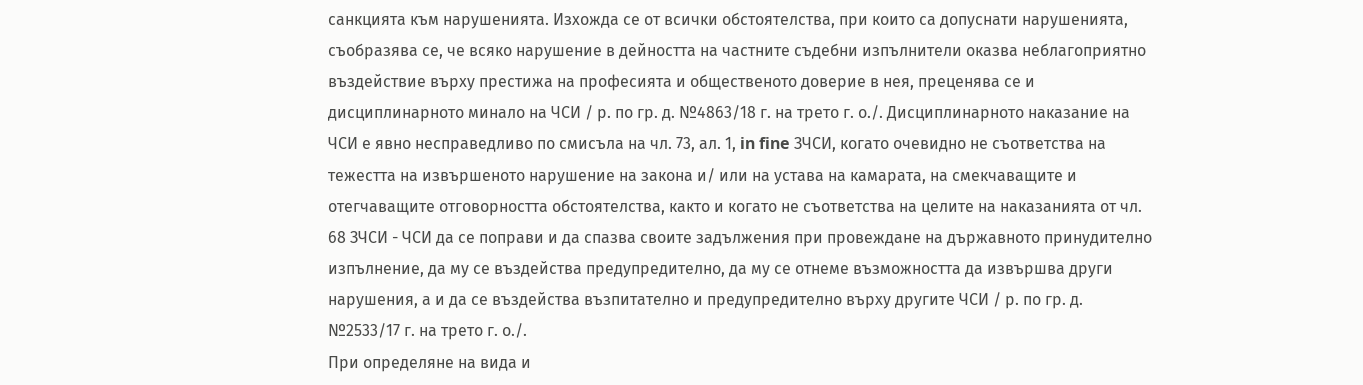санкцията към нарушенията. Изхожда се от всички обстоятелства, при които са допуснати нарушенията, съобразява се, че всяко нарушение в дейността на частните съдебни изпълнители оказва неблагоприятно въздействие върху престижа на професията и общественото доверие в нея, преценява се и дисциплинарното минало на ЧСИ / р. по гр. д. №4863/18 г. на трето г. о./. Дисциплинарното наказание на ЧСИ е явно несправедливо по смисъла на чл. 73, ал. 1, in fine ЗЧСИ, когато очевидно не съответства на тежестта на извършеното нарушение на закона и/ или на устава на камарата, на смекчаващите и отегчаващите отговорността обстоятелства, както и когато не съответства на целите на наказанията от чл. 68 ЗЧСИ - ЧСИ да се поправи и да спазва своите задължения при провеждане на държавното принудително изпълнение, да му се въздейства предупредително, да му се отнеме възможността да извършва други нарушения, а и да се въздейства възпитателно и предупредително върху другите ЧСИ / р. по гр. д. №2533/17 г. на трето г. о./.
При определяне на вида и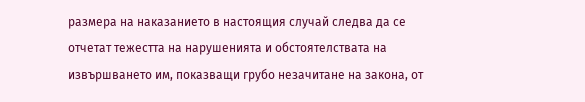размера на наказанието в настоящия случай следва да се отчетат тежестта на нарушенията и обстоятелствата на извършването им, показващи грубо незачитане на закона, от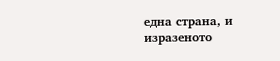една страна, и изразеното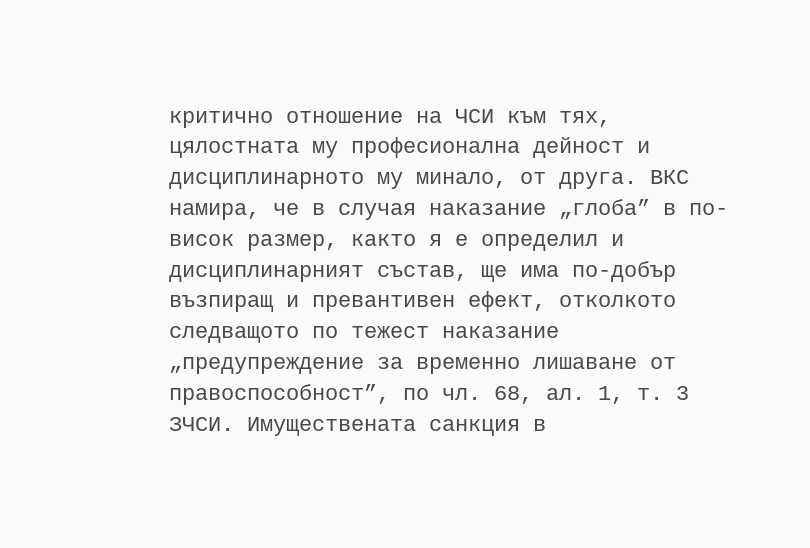критично отношение на ЧСИ към тях, цялостната му професионална дейност и дисциплинарното му минало, от друга. ВКС намира, че в случая наказание „глоба” в по-висок размер, както я е определил и дисциплинарният състав, ще има по-добър възпиращ и превантивен ефект, отколкото следващото по тежест наказание „предупреждение за временно лишаване от правоспособност”, по чл. 68, ал. 1, т. 3 ЗЧСИ. Имуществената санкция в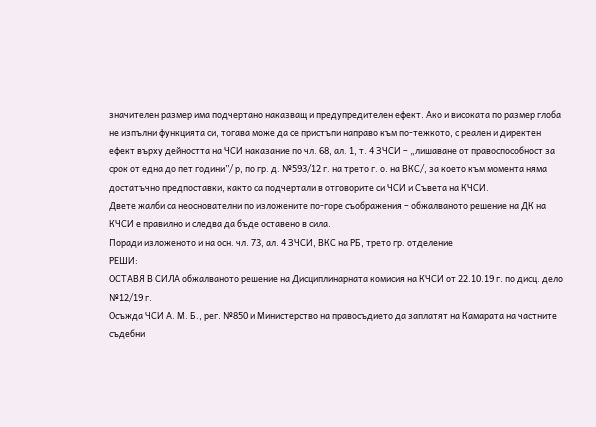значителен размер има подчертано наказващ и предупредителен ефект. Ако и високата по размер глоба не изпълни функцията си, тогава може да се пристъпи направо към по-тежкото, с реален и директен ефект върху дейността на ЧСИ наказание по чл. 68, ал. 1, т. 4 ЗЧСИ – „лишаване от правоспособност за срок от една до пет години”/ р, по гр. д. №593/12 г. на трето г. о. на ВКС/, за което към момента няма достатъчно предпоставки, както са подчертали в отговорите си ЧСИ и Съвета на КЧСИ.
Двете жалби са неоснователни по изложените по-горе съображения – обжалваното решение на ДК на КЧСИ е правилно и следва да бъде оставено в сила.
Поради изложеното и на осн. чл. 73, ал. 4 ЗЧСИ, ВКС на РБ, трето гр. отделение
РЕШИ:
ОСТАВЯ В СИЛА обжалваното решение на Дисциплинарната комисия на КЧСИ от 22.10.19 г. по дисц. дело №12/19 г.
Осъжда ЧСИ А. М. Б., рег. №850 и Министерство на правосъдието да заплатят на Камарата на частните съдебни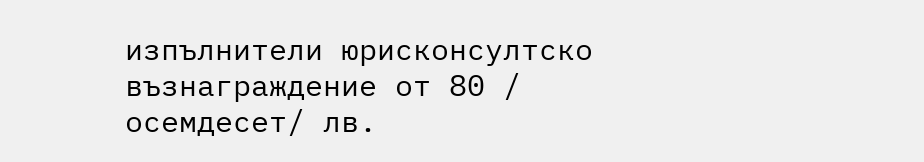изпълнители юрисконсултско възнаграждение от 80 / осемдесет/ лв.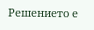Решението е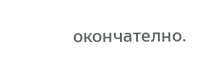окончателно.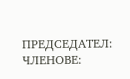ПРЕДСЕДАТЕЛ: ЧЛЕНОВЕ: